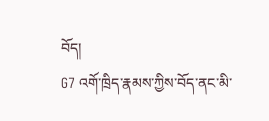བོད།
G7 འགོ་ཁྲིད་རྣམས་ཀྱིས་བོད་ནང་མི་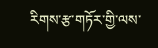རིགས་རྩ་གཏོར་གྱི་ལས་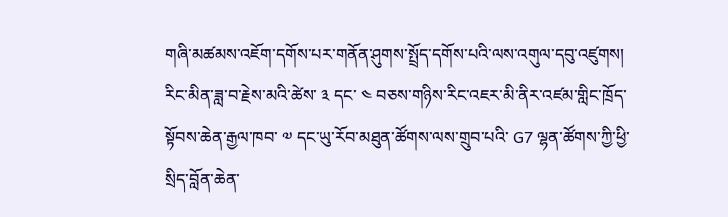གཞི་མཚམས་འཇོག་དགོས་པར་གནོན་ཤུགས་སྤྲོད་དགོས་པའི་ལས་འགུལ་དབུ་འཛུགས།
རིང་མིན་ཟླ་བ་རྗེས་མའི་ཚེས་ ༣ དང་ ༤ བཅས་གཉིས་རིང་འཇར་མི་ནིར་འཛམ་གླིང་ཁྲོད་སྟོབས་ཆེན་རྒྱལ་ཁབ་ ༧ དང་ཡུ་རོབ་མཐུན་ཚོགས་ལས་གྲུབ་པའི་ G7 ལྷན་ཚོགས་ཀྱི་ཕྱི་སྲིད་བློན་ཆེན་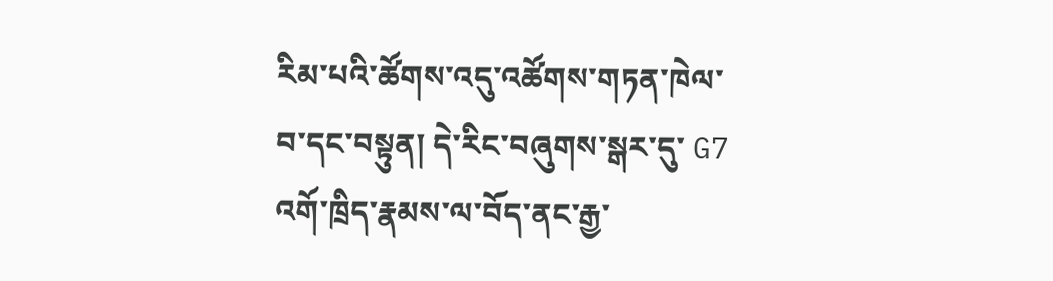རིམ་པའི་ཚོགས་འདུ་འཚོགས་གཏན་ཁེལ་བ་དང་བསྟུན། དེ་རིང་བཞུགས་སྒར་དུ་ G7 འགོ་ཁྲིད་རྣམས་ལ་བོད་ནང་རྒྱ་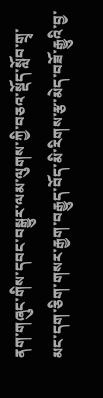ནག་གཞུང་གིས་དབང་བསྒྱུར་ལམ་ལུགས་ཀྱི་བཅའ་སྡོད་སློབ་གྲྭ་མང་དག་ཅིག་གསར་རྒྱག་བརྒྱུད་བོད་མི་རིགས་རྩ་མེད་བཟོ་རྒྱུའི་བྱ་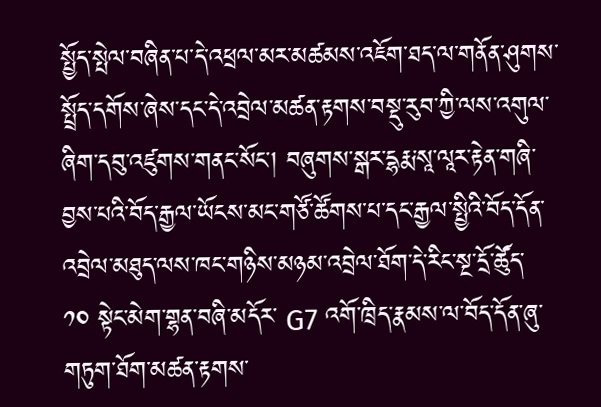སྤྱོད་སྤེལ་བཞིན་པ་དེ་འཕྲལ་མར་མཚམས་འཇོག་ཐད་ལ་གནོན་ཤུགས་སྤྲོད་དགོས་ཞེས་དང་དེ་འབྲེལ་མཚན་རྟགས་བསྡུ་རུབ་ཀྱི་ལས་འགུལ་ཞིག་དབུ་འཛུགས་གནང་སོང་། བཞུགས་སྒར་དྷརྨ་སཱ་ལཱར་རྟེན་གཞི་བྱས་པའི་བོད་རྒྱལ་ཡོངས་མང་གཙོ་ཚོགས་པ་དང་རྒྱལ་སྤྱིའི་བོད་དོན་འབྲེལ་མཐུད་ལས་ཁང་གཉིས་མཉམ་འབྲེལ་ཐོག་དེ་རིང་སྔ་དྲོ་ཚོུད་  ༡༠ སྟེང་མེག་གྷན་བཞི་མདོར་ G7 འགོ་ཁྲིད་རྣམས་ལ་བོད་དོན་ཞུ་གཏུག་ཐོག་མཚན་རྟགས་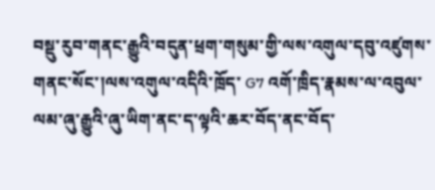བསྡུ་རུབ་གནང་རྒྱུའི་བདུན་ཕྲག་གསུམ་གྱི་ལས་འགུལ་དབུ་འཛུགས་གནང་སོང་།ལས་འགུལ་འདིའི་ཁྲོད་ G7 འགོ་ཁྲིད་རྣམས་ལ་འབུལ་ལམ་ཞུ་རྒྱུའི་ཞུ་ཡིག་ནང་ད་ལྟའི་ཆར་བོད་ནང་བོད་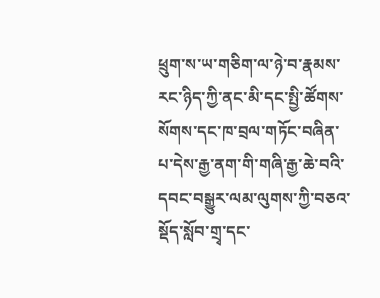ཕྲུག་ས་ཡ་གཅིག་ལ་ཉེ་བ་རྣམས་རང་ཉིད་ཀྱི་ནང་མི་དང་སྤྱི་ཚོགས་སོགས་དང་ཁ་བྲལ་གཏོང་བཞིན་པ་དེས་རྒྱ་ནག་གི་གཞི་རྒྱ་ཆེ་བའི་དབང་བསྒྱུར་ལམ་ལུགས་ཀྱི་བཅའ་སྡོད་སློབ་གྲྭ་དང་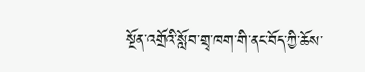སྔོན་འགྲོའི་སློབ་གྲྭ་ཁག་གི་ནང་བོད་ཀྱི་ཆོས་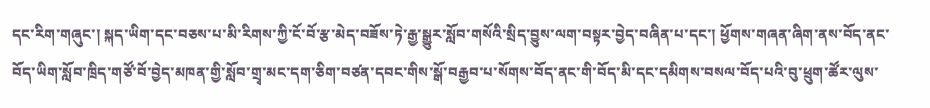དང་རིག་གཞུང་། སྐད་ཡིག་དང་བཅས་པ་མི་རིགས་ཀྱི་ངོ་བོ་རྩ་མེད་བཟོས་ཏེ་རྒྱ་སྒྱུར་སློབ་གསོའི་སྲིད་བྱུས་ལག་བསྟར་བྱེད་བཞིན་པ་དང་། ཕྱོགས་གཞན་ཞིག་ནས་བོད་ནང་བོད་ཡིག་སློབ་ཁྲིད་གཙོ་བོ་བྱེད་མཁན་གྱི་སློབ་གྲྭ་མང་དག་ཅིག་བཙན་དབང་གིས་སྒོ་བརྒྱབ་པ་སོགས་བོད་ནང་གི་བོད་མི་དང་དམིགས་བསལ་བོད་པའི་བུ་ཕྲུག་ཚོར་ལུས་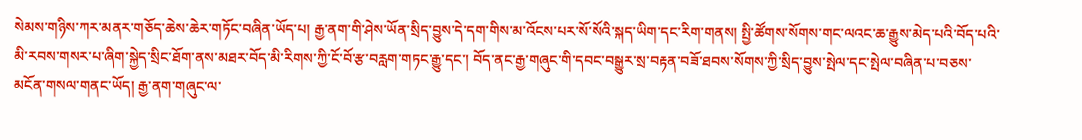སེམས་གཉིས་ཀར་མནར་གཅོད་ཆེས་ཆེར་གཏོང་བཞིན་ཡོད་པ། རྒྱ་ནག་གི་ཤེས་ཡོན་སྲིད་བྱུས་དེ་དག་གིས་མ་འོངས་པར་སོ་སོའི་སྐད་ཡིག་དང་རིག་གནས། སྤྱི་ཚོགས་སོགས་གང་ལའང་ཆ་རྒྱུས་མེད་པའི་བོད་པའི་མི་རབས་གསར་པ་ཞིག་སྐྱེད་སྲིང་ཐོག་ནས་མཐར་བོད་མི་རིགས་ཀྱི་ངོ་བོ་རྩ་བརླག་གཏང་རྒྱུ་དང་། བོད་ནང་རྒྱ་གཞུང་གི་དབང་བསྒྱུར་སྲ་བརྟན་བཟོ་ཐབས་སོགས་ཀྱི་སྲིད་བྱུས་སྤེལ་དང་སྤེལ་བཞིན་པ་བཅས་མངོན་གསལ་གནང་ཡོད། རྒྱ་ནག་གཞུང་ལ་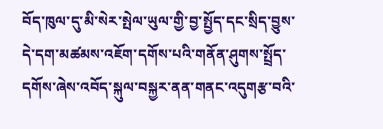བོད་ཁུལ་དུ་མི་སེར་སྤེལ་ཡུལ་གྱི་བྱ་སྤྱོད་དང་སྲིད་བྱུས་དེ་དག་མཚམས་འཇོག་དགོས་པའི་གནོན་ཤུགས་སྤྲོད་དགོས་ཞེས་འབོད་སྐུལ་བསྐྱར་ནན་གནང་འདུགརྩ་བའི་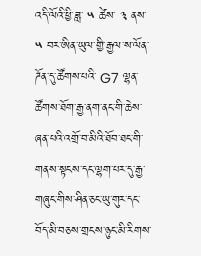འདི་ལོའི་ཕྱི་ཟླ་ ༥ ཚེས་ ༣ ནས་ ༥ བར་ཨིན་ཡུལ་གྱི་རྒྱལ་ས་ལོན་ཌོན་དུ་ཚོགས་པའི་ G7 ལྷན་ཚོགས་ཐོག་རྒྱ་ནག་ནང་གི་ཆེས་ཞན་པའི་འགྲོ་བ་མིའི་ཐོབ་ཐང་གི་གནས་སྟངས་དང་ལྷག་པར་དུ་རྒྱ་གཞུང་གིས་ཤིན་ཅང་ཡུ་གུར་དང་བོད་མི་བཅས་གྲངས་ཉུང་མི་རིགས་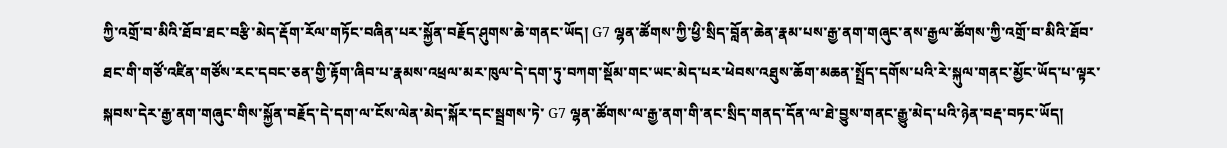ཀྱི་འགྲོ་བ་མིའི་ཐོབ་ཐང་བརྩི་མེད་རྡོག་རོལ་གཏོང་བཞིན་པར་སྐྱོན་བརྗོད་ཤུགས་ཆེ་གནང་ཡོད། G7 ལྷན་ཚོགས་ཀྱི་ཕྱི་སྲིད་བློན་ཆེན་རྣམ་པས་རྒྱ་ནག་གཞུང་ནས་རྒྱལ་ཚོགས་ཀྱི་འགྲོ་བ་མིའི་ཐོབ་ཐང་གི་གཙོ་འཛིན་གཙོས་རང་དབང་ཅན་གྱི་རྟོག་ཞིབ་པ་རྣམས་འཕྲལ་མར་ཁུལ་དེ་དག་ཏུ་བཀག་སྡོམ་གང་ཡང་མེད་པར་ཕེབས་འཐུས་ཆོག་མཆན་སྤྲོད་དགོས་པའི་རེ་སྐུལ་གནང་མྱོང་ཡོད་པ་ལྟར་སྐབས་དེར་རྒྱ་ནག་གཞུང་གིས་སྐྱོན་བརྗོད་དེ་དག་ལ་ངོས་ལེན་མེད་སྐོར་དང་སྦྲགས་ཏེ་ G7 ལྷན་ཚོགས་ལ་རྒྱ་ནག་གི་ནང་སྲིད་གནད་དོན་ལ་ཐེ་བྱུས་གནང་རྒྱུ་མེད་པའི་ཉེན་བརྡ་བཏང་ཡོད།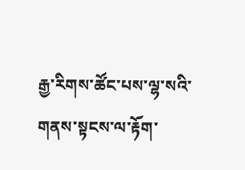རྒྱ་རིགས་ཚོང་པས་ལྷ་སའི་གནས་སྟངས་ལ་རྟོག་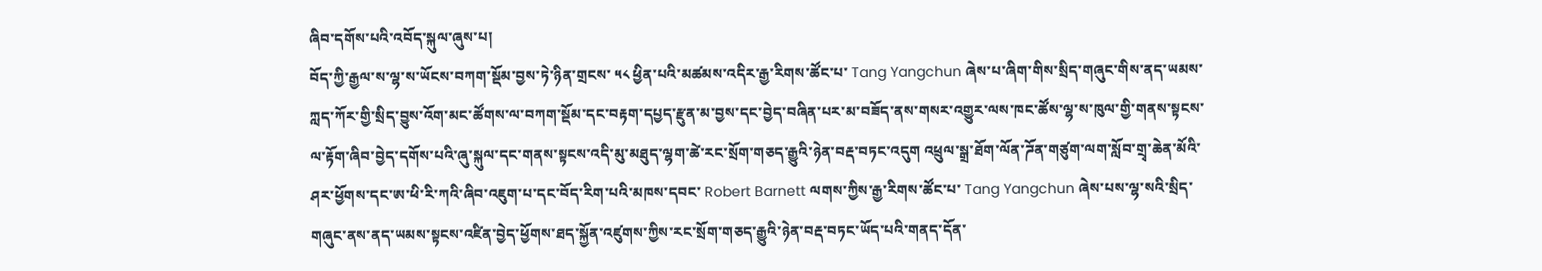ཞིབ་དགོས་པའི་འབོད་སྐུལ་ཞུས་པ།
བོད་ཀྱི་རྒྱལ་ས་ལྷ་ས་ཡོངས་བཀག་སྡོམ་བྱས་ཏེ་ཉིན་གྲངས་ ༥༨ ཕྱིན་པའི་མཚམས་འདིར་རྒྱ་རིགས་ཚོང་པ་ Tang Yangchun ཞེས་པ་ཞིག་གིས་སྲིད་གཞུང་གིས་ནད་ཡམས་ཀླད་ཀོར་གྱི་སྲིད་བྱུས་འོག་མང་ཚོགས་ལ་བཀག་སྡོམ་དང་བརྟག་དཔྱད་རྫུན་མ་བྱས་དང་བྱེད་བཞིན་པར་མ་བཟོད་ནས་གསར་འགྱུར་ལས་ཁང་ཚོས་ལྷ་ས་ཁུལ་གྱི་གནས་སྟངས་ལ་རྟོག་ཞིབ་བྱེད་དགོས་པའི་ཞུ་སྐུལ་དང་གནས་སྟངས་འདི་མུ་མཐུད་ལྷག་ཚེ་རང་སྲོག་གཅད་རྒྱུའི་ཉེན་བརྡ་བཏང་འདུག འཕྲུལ་སྒྲ་ཐོག་ལོན་ཌོན་གཙུག་ལག་སློབ་གྲྭ་ཆེན་མོའི་ཤར་ཕྱོགས་དང་ཨ་ཕི་རི་ཀའི་ཞིབ་འཇུག་པ་དང་བོད་རིག་པའི་མཁས་དབང་ Robert Barnett ལགས་ཀྱིས་རྒྱ་རིགས་ཚོང་པ་ Tang Yangchun ཞེས་པས་ལྷ་སའི་སྲིད་གཞུང་ནས་ནད་ཡམས་སྟངས་འཛིན་བྱེད་ཕྱོགས་ཐད་སྐྱོན་འཛུགས་ཀྱིས་རང་སྲོག་གཅད་རྒྱུའི་ཉེན་བརྡ་བཏང་ཡོད་པའི་གནད་དོན་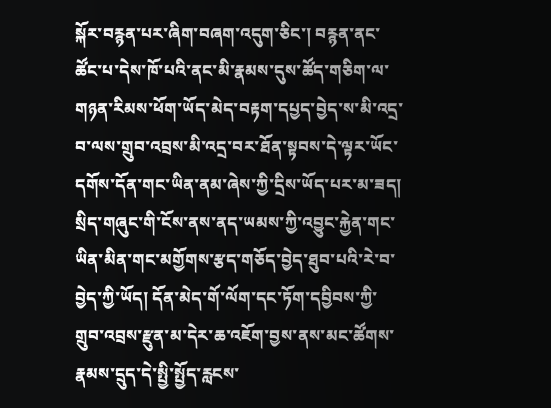སྐོར་བརྙན་པར་ཞིག་བཞག་འདུག་ཅིང་། བརྙན་ནང་ཚོང་པ་དེས་ཁོ་པའི་ནང་མི་རྣམས་དུས་ཚོད་གཅིག་ལ་གཉན་རིམས་ཕོག་ཡོད་མེད་བརྟག་དཔྱད་བྱེད་ས་མི་འདྲ་བ་ལས་གྲུབ་འབྲས་མི་འདྲ་བར་ཐོན་སྟབས་དེ་ལྟར་ཡོང་དགོས་དོན་གང་ཡིན་ནམ་ཞེས་ཀྱི་དྲིས་ཡོད་པར་མ་ཟད། སྲིད་གཞུང་གི་ངོས་ནས་ནད་ཡམས་ཀྱི་འབྱུང་རྐྱེན་གང་ཡིན་མིན་གང་མགྱོགས་རྩད་གཅོད་བྱེད་ཐུབ་པའི་རེ་བ་བྱེད་ཀྱི་ཡོད། དོན་མེད་གོ་ལོག་དང་ཏོག་དབྱིབས་ཀྱི་གྲུབ་འབྲས་རྫུན་མ་དེར་ཆ་འཇོག་བྱས་ནས་མང་ཚོགས་རྣམས་དྲུད་དེ་སྤྱི་སྤྱོད་རླངས་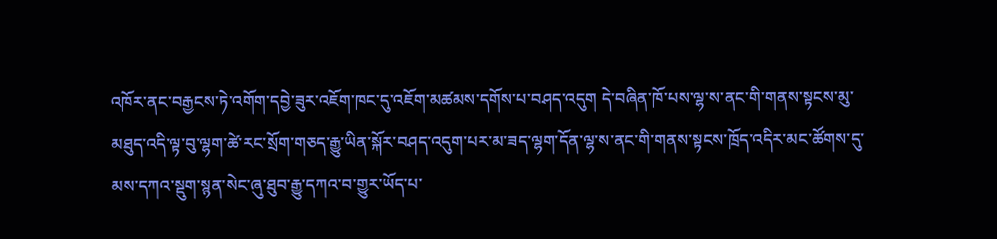འཁོར་ནང་བརྒྱངས་ཏེ་འགོག་དབྱེ་ཟུར་འཇོག་ཁང་དུ་འཇོག་མཚམས་དགོས་པ་བཤད་འདུག དེ་བཞིན་ཁོ་པས་ལྷ་ས་ནང་གི་གནས་སྟངས་མུ་མཐུད་འདི་ལྟ་བུ་ལྷག་ཚེ་རང་སྲོག་གཅད་རྒྱུ་ཡིན་སྐོར་བཤད་འདུག་པར་མ་ཟད་ལྷག་དོན་ལྷ་ས་ནང་གི་གནས་སྟངས་ཁྲོད་འདིར་མང་ཚོགས་དུ་མས་དཀའ་སྡུག་སྙན་སེང་ཞུ་ཐུབ་རྒྱུ་དཀའ་བ་གྱུར་ཡོད་པ་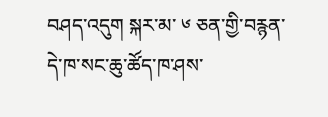བཤད་འདུག སྐར་མ་ ༦ ཅན་གྱི་བརྙན་དེ་ཁ་སང་ཆུ་ཚོད་ཁ་ཤས་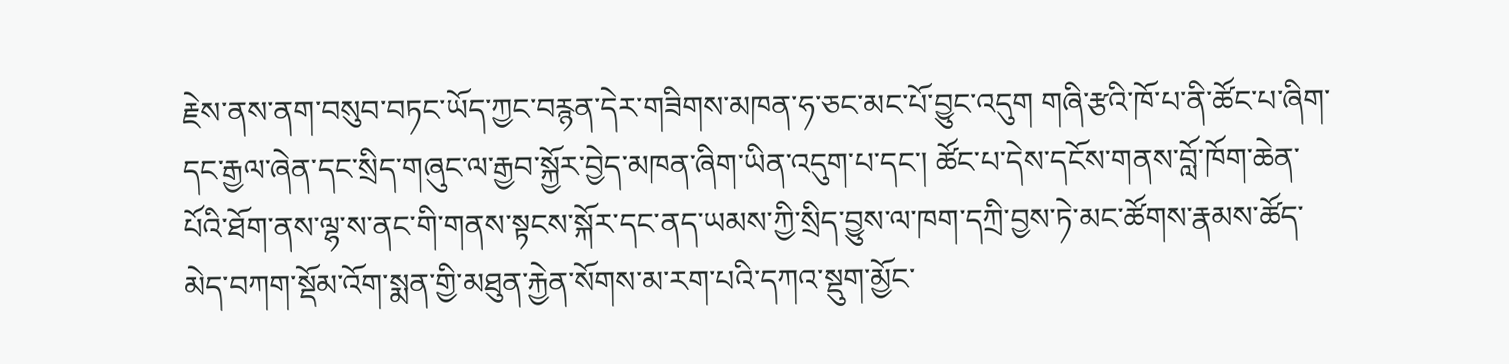རྗེས་ནས་ནག་བསུབ་བཏང་ཡོད་ཀྱང་བརྙན་དེར་གཟིགས་མཁན་ཧ་ཅང་མང་པོ་བྱུང་འདུག གཞི་རྩའི་ཁོ་པ་ནི་ཚོང་པ་ཞིག་དང་རྒྱལ་ཞེན་དང་སྲིད་གཞུང་ལ་རྒྱབ་སྐྱོར་བྱེད་མཁན་ཞིག་ཡིན་འདུག་པ་དང་། ཚོང་པ་དེས་དངོས་གནས་བློ་ཁོག་ཆེན་པོའི་ཐོག་ནས་ལྷ་ས་ནང་གི་གནས་སྟངས་སྐོར་དང་ནད་ཡམས་ཀྱི་སྲིད་བྱུས་ལ་ཁག་དཀྲི་བྱས་ཏེ་མང་ཚོགས་རྣམས་ཚོད་མེད་བཀག་སྡོམ་འོག་སྨན་གྱི་མཐུན་རྐྱེན་སོགས་མ་རག་པའི་དཀའ་སྡུག་མྱོང་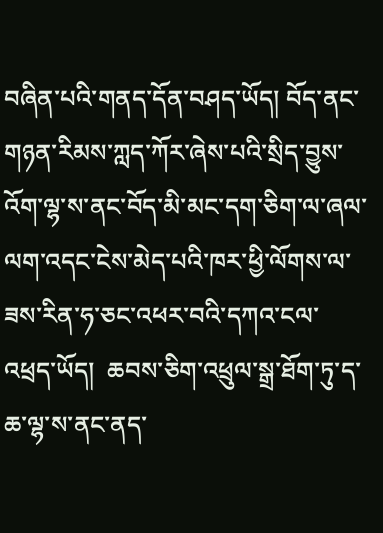བཞིན་པའི་གནད་དོན་བཤད་ཡོད། བོད་ནང་གཉན་རིམས་ཀླད་ཀོར་ཞེས་པའི་སྲིད་བྱུས་འོག་ལྷ་ས་ནང་བོད་མི་མང་དག་ཅིག་ལ་ཞལ་ལག་འདང་ངེས་མེད་པའི་ཁར་ཕྱི་ལོགས་ལ་ཟས་རིན་ཧ་ཅང་འཕར་བའི་དཀའ་ངལ་འཕྲད་ཡོད།  ཆབས་ཅིག་འཕྲུལ་སྒྲ་ཐོག་ཏུ་ད་ཆ་ལྷ་ས་ནང་ནད་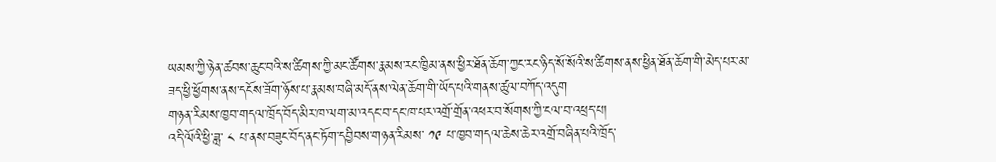ཡམས་ཀྱི་ཉེན་ཚབས་ཆུང་བའི་ས་ཚིགས་ཀྱི་མང་ཚོགས་རྣམས་རང་ཁྱིམ་ནས་ཕྱིར་ཐོན་ཆོག་ཀྱང་རང་ཉིད་སོ་སོའི་ས་ཚིགས་ནས་ཕྱིན་ཐོན་ཆོག་གི་མེད་པར་མ་ཟད་ཕྱི་ཕྱོགས་ནས་དངོས་ཟོག་ཉོས་པ་རྣམས་བཞི་མདོ་ནས་ལེན་ཆོག་གི་ཡོད་པའི་གནས་ཚུལ་བཀོད་འདུག
གཉན་རིམས་ཁྱབ་གདལ་ཁྲོད་བོད་མིར་ཁ་ལག་མ་འདང་བ་དང་ཁ་པར་འགྲོ་གྲོན་འཕར་བ་སོགས་ཀྱི་ངལ་བ་འཕྲད་པ།
འདི་ལོའི་ཕྱི་ཟླ་ ༨ པ་ནས་བཟུང་བོད་ནང་ཏོག་དབྱིབས་གཉན་རིམས་ ༡༩ པ་ཁྱབ་གདལ་ཆེས་ཆེར་འགྲོ་བཞིན་པའི་ཁྲོད་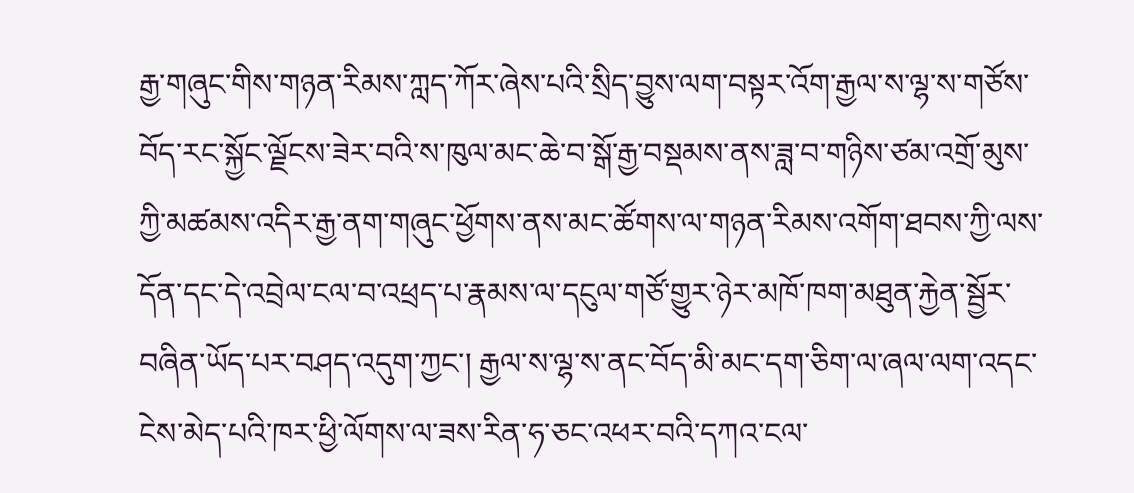རྒྱ་གཞུང་གིས་གཉན་རིམས་ཀླད་ཀོར་ཞེས་པའི་སྲིད་བྱུས་ལག་བསྟར་འོག་རྒྱལ་ས་ལྷ་ས་གཙོས་བོད་རང་སྐྱོང་ལྗོངས་ཟེར་བའི་ས་ཁུལ་མང་ཆེ་བ་སྒོ་རྒྱ་བསྡམས་ནས་ཟླ་བ་གཉིས་ཙམ་འགྲོ་མུས་ཀྱི་མཚམས་འདིར་རྒྱ་ནག་གཞུང་ཕྱོགས་ནས་མང་ཚོགས་ལ་གཉན་རིམས་འགོག་ཐབས་ཀྱི་ལས་དོན་དང་དེ་འབྲེལ་ངལ་བ་འཕྲད་པ་རྣམས་ལ་དངུལ་གཙོ་གྱུར་ཉེར་མཁོ་ཁག་མཐུན་རྐྱེན་སྦྱོར་བཞིན་ཡོད་པར་བཤད་འདུག་ཀྱང་། རྒྱལ་ས་ལྷ་ས་ནང་བོད་མི་མང་དག་ཅིག་ལ་ཞལ་ལག་འདང་ངེས་མེད་པའི་ཁར་ཕྱི་ལོགས་ལ་ཟས་རིན་ཧ་ཅང་འཕར་བའི་དཀའ་ངལ་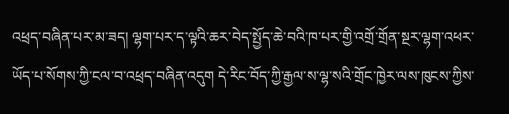འཕྲད་བཞིན་པར་མ་ཟད། ལྷག་པར་ད་ལྟའི་ཆར་བེད་སྤྱོད་ཆེ་བའི་ཁ་པར་གྱི་འགྲོ་གྲོན་སྔར་ལྷག་འཕར་ཡོད་པ་སོགས་ཀྱི་ངལ་བ་འཕྲད་བཞིན་འདུག དེ་རིང་བོད་ཀྱི་རྒྱལ་ས་ལྷ་སའི་གྲོང་ཁྱེར་ལས་ཁུངས་ཀྱིས་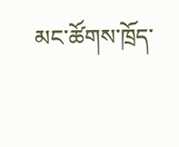མང་ཚོགས་ཁྲོད་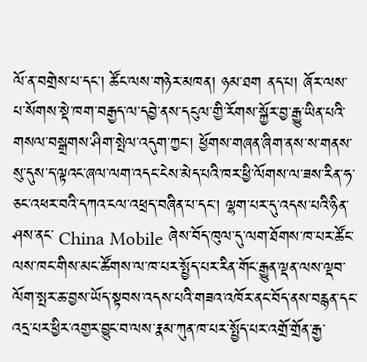ལོ་ན་བགྲེས་པ་དང་། ཚོང་ལས་གཉེར་མཁན། ཉམ་ཐག ནད་པ། ཞོར་ལས་པ་སོགས་སྡེ་ཁག་བརྒྱད་ལ་དབྱེ་ནས་དངུལ་གྱི་རོགས་སྐྱོར་བྱ་རྒྱུ་ཡིན་པའི་གསལ་བསྒྲགས་ཤིག་སྤེལ་འདུག་ཀྱང་། ཕྱོགས་གཞན་ཞིག་ནས་ས་གནས་སུ་དུས་ད་ལྟའང་ཞལ་ལག་འདང་ངེས་མེད་པའི་ཁར་ཕྱི་ལོགས་ལ་ཟས་རིན་ཧ་ཅང་འཕར་བའི་དཀའ་ངལ་འཕྲད་བཞིན་པ་དང་། ལྷག་པར་དུ་འདས་པའི་ཉིན་ཤས་ནང་ China Mobile ཞེས་བོད་ཁུལ་དུ་ལག་ཐོགས་ཁ་པར་ཚོང་ལས་ཁང་གིས་མང་ཚོགས་ལ་ཁ་པར་སྤྱོད་པར་རིན་གོང་རྒྱུན་ལྡན་ལས་ལྡབ་ལོག་སྤར་ཆ་བྱས་ཡོད་སྟབས་འདས་པའི་གཟའ་འཁོར་ནང་བོད་ནས་བརྙན་དང་འདྲ་པར་ཕྱིར་འགྱར་བྱུང་བ་ལས་རྣམ་ཀུན་ཁ་པར་སྤྱོད་པར་འགྲོ་གྲོན་རྒྱ་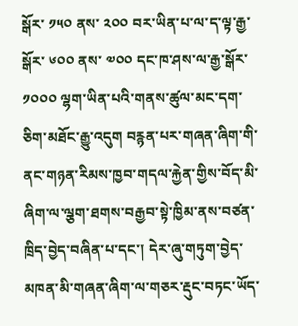སྒོར་ ༡༥༠ ནས་ ༢༠༠ བར་ཡིན་པ་ལ་ད་ལྟ་རྒྱ་སྒོར་ ༦༠༠ ནས་ ༧༠༠ དང་ཁ་ཤས་ལ་རྒྱ་སྒོར་ ༡༠༠༠ ལྷག་ཡིན་པའི་གནས་ཚུལ་མང་དག་ཅིག་མཐོང་རྒྱུ་འདུག བརྙན་པར་གཞན་ཞིག་གི་ནང་གཉན་རིམས་ཁྱབ་གདལ་རྐྱེན་གྱིས་བོད་མི་ཞིག་ལ་ལྕག་ཐགས་བརྒྱབ་སྟེ་ཁྱིམ་ནས་བཙན་ཁྲིད་བྱེད་བཞིན་པ་དང་། དེར་ཞུ་གཏུག་བྱེད་མཁན་མི་གཞན་ཞིག་ལ་གཅར་རྡུང་བཏང་ཡོད་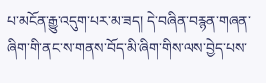པ་མངོན་རྒྱུ་འདུག་པར་མ་ཟད། དེ་བཞིན་བརྙན་གཞན་ཞིག་གི་ནང་ས་གནས་བོད་མི་ཞིག་གིས་ལས་བྱེད་པས་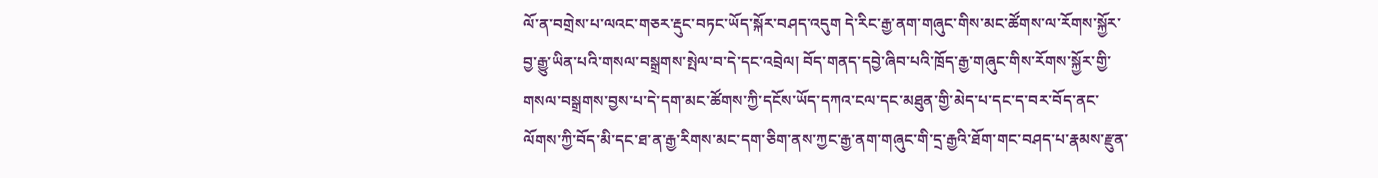ལོ་ན་བགྲེས་པ་ལའང་གཅར་རྡུང་བཏང་ཡོད་སྐོར་བཤད་འདུག དེ་རིང་རྒྱ་ནག་གཞུང་གིས་མང་ཚོགས་ལ་རོགས་སྐྱོར་བྱ་རྒྱུ་ཡིན་པའི་གསལ་བསྒྲགས་སྤེལ་བ་དེ་དང་འབྲེལ། བོད་གནད་དབྱེ་ཞིབ་པའི་ཁྲོད་རྒྱ་གཞུང་གིས་རོགས་སྐྱོར་གྱི་གསལ་བསྒྲགས་བྱས་པ་དེ་དག་མང་ཚོགས་ཀྱི་དངོས་ཡོད་དཀའ་ངལ་དང་མཐུན་གྱི་མེད་པ་དང་ད་བར་བོད་ནང་ལོགས་ཀྱི་བོད་མི་དང་ཐ་ན་རྒྱ་རིགས་མང་དག་ཅིག་ནས་ཀྱང་རྒྱ་ནག་གཞུང་གི་དྲ་རྒྱའི་ཐོག་གང་བཤད་པ་རྣམས་རྫུན་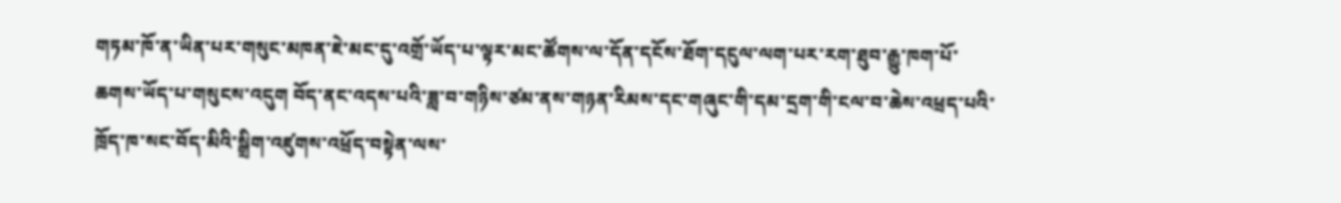གཏམ་ཁོ་ན་ཡིན་པར་གསུང་མཁན་ཇེ་མང་དུ་འགྲོ་ཡོད་པ་ལྟར་མང་ཚོགས་ལ་དོན་དངོས་ཐོག་དངུལ་ལག་པར་རག་ཐུབ་རྒྱུ་ཁག་པོ་ཆགས་ཡོད་པ་གསུངས་འདུག བོད་ནང་འདས་པའི་ཟླ་བ་གཉིས་ཙམ་ནས་གཉན་རིམས་དང་གཞུང་གི་དམ་དྲག་གི་ངལ་བ་ཆེས་འཕྲད་པའི་ཁྲོད་ཁ་སང་བོད་མིའི་སྒྲིག་འཛུགས་འཕྲོད་བསྟེན་ལས་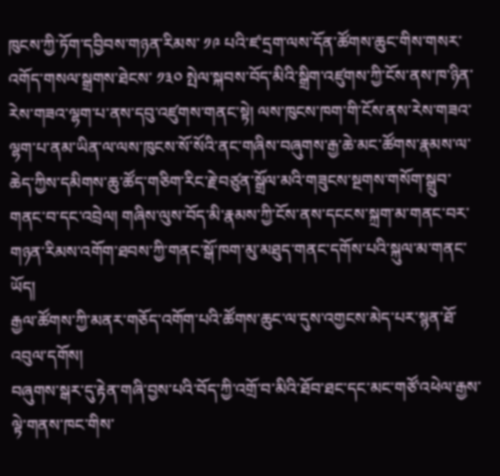ཁུངས་ཀྱི་ཏོག་དབྱིབས་གཉན་རིམས་ ༡༩ པའི་ཛ་དྲག་ལས་དོན་ཚོགས་ཆུང་གིས་གསར་འགོད་གསལ་སྒྲགས་ཐེངས་ ༡༣༠ སྤེལ་སྐབས་བོད་མིའི་སྒྲིག་འཛུགས་ཀྱི་ངོས་ནས་ཁ་ཉིན་རེས་གཟའ་ལྷག་པ་ནས་དབུ་འཛུགས་གནང་སྟེ། ལས་ཁུངས་ཁག་གི་ངོས་ནས་རེས་གཟའ་ལྷག་པ་ནམ་ཡིན་ལ་ལས་ཁུངས་སོ་སོའི་ནང་གཞིས་བཞུགས་རྒྱ་ཆེ་མང་ཚོགས་རྣམས་ལ་ཆེད་ཀྱིས་དམིགས་ཆུ་ཚོད་གཅིག་རིང་རྗེ་བཙུན་སྒྲོལ་མའི་གཟུངས་སྔགས་གསོག་སྒྲུབ་གནང་བ་དང་འབྲེལ། གཞིས་ལུས་བོད་མི་རྣམས་ཀྱི་ངོས་ནས་དངངས་སྐྲག་མ་གནང་བར་གཉན་རིམས་འགོག་ཐབས་ཀྱི་གནང་སྒོ་ཁག་མུ་མཐུད་གནང་དགོས་པའི་སྐུལ་མ་གནང་ཡོད།
རྒྱལ་ཚོགས་ཀྱི་མནར་གཅོད་འགོག་པའི་ཚོགས་ཆུང་ལ་དུས་འགྱངས་མེད་པར་སྙན་ཐོ་འབུལ་དགོས།
བཞུགས་སྒར་དུ་རྟེན་གཞི་བྱས་པའི་བོད་ཀྱི་འགྲོ་བ་མིའི་ཐོབ་ཐང་དང་མང་གཙོ་འཕེལ་རྒྱས་ལྟེ་གནས་ཁང་གིས་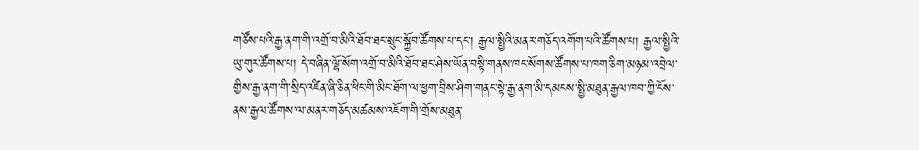གཙོས་པའི་རྒྱ་ནག་གི་འགྲོ་བ་མིའི་ཐོབ་ཐང་སྲུང་སྐྱོབ་ཚོགས་པ་དང་། རྒྱལ་སྤྱིའི་མནར་གཅོད་འགོག་པའི་ཚོགས་པ། རྒྱལ་སྤྱིའི་ཡུ་གུར་ཚོགས་པ། དེ་བཞིན་ལྷོ་སོག་འགྲོ་བ་མིའི་ཐོབ་ཐང་ཤེས་ཡོན་བསྟི་གནས་ཁང་སོགས་ཚོགས་པ་ཁག་ཅིག་མཉམ་འབྲེལ་གྱིས་རྒྱ་ནག་གི་སྲིད་འཛིན་ཞི་ཅིན་ཕིང་གི་མིང་ཐོག་ལ་ཕྱག་བྲིས་ཤིག་གནང་སྟེ་རྒྱ་ནག་མི་དམངས་སྤྱི་མཐུན་རྒྱལ་ཁབ་ཀྱི་ངོས་ནས་རྒྱལ་ཚོགས་ལ་མནར་གཅོད་མཚམས་འཇོག་གི་གྲོས་མཐུན་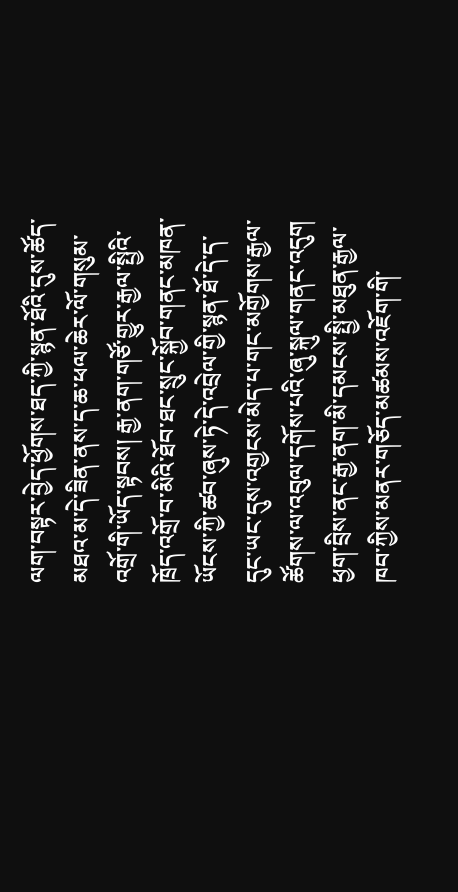ལག་བསྟར་བྱེད་ཕྱོགས་ཐད་ཀྱི་སྙན་ཐོའི་དུས་ཚོད་མཐའ་མ་དེ་ཟིན་ནས་ད་ཆ་ཕལ་ཆེར་ལོ་གསུམ་འགྲོ་གི་ཡོད་སྟབས། རྒྱ་ནག་གཙོ་གྱུར་རྒྱལ་སྤྱིའི་ཁྲོད་འགྲོ་བ་མིའི་ཐོབ་ཐང་སྲུང་སྐྱོབ་གནང་མཁན་ཡོངས་ཀྱི་ཚབ་ཞུས་ཏེ་དེ་འབྲེལ་གྱི་སྙན་ཐོ་དེ་ད་དུང་ཡང་དུས་འགྱངས་མེད་པ་གང་མགྱོགས་རྒྱལ་ཚོགས་ལ་འབུལ་དགོས་པའི་ཞུ་སྐུལ་གནང་འདུག ཕྱག་བྲིས་ནང་རྒྱ་ནག་མི་དམངས་སྤྱི་མཐུན་རྒྱལ་ཁབ་ཀྱིས་མནར་གཅོད་མཚམས་འཇོག་གི་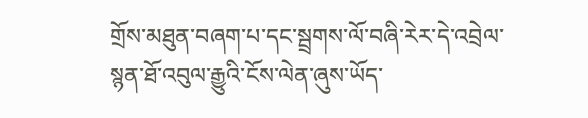གྲོས་མཐུན་བཞག་པ་དང་སྦྲགས་ལོ་བཞི་རེར་དེ་འབྲེལ་སྙན་ཐོ་འབུལ་རྒྱུའི་ངོས་ལེན་ཞུས་ཡོད་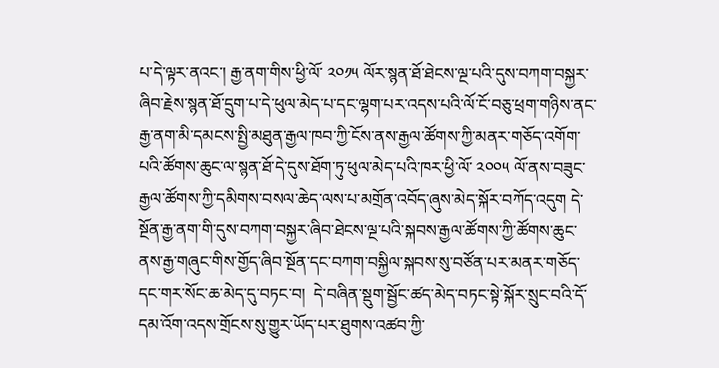པ་དེ་ལྟར་ནའང་། རྒྱ་ནག་གིས་ཕྱི་ལོ་ ༢༠༡༥ ལོར་སྙན་ཐོ་ཐེངས་ལྔ་པའི་དུས་བཀག་བསྐྱར་ཞིབ་རྗེས་སྙན་ཐོ་དྲུག་པ་དེ་ཕུལ་མེད་པ་དང་ལྷག་པར་འདས་པའི་ལོ་ངོ་བཅུ་ཕྲག་གཉིས་ནང་རྒྱ་ནག་མི་དམངས་སྤྱི་མཐུན་རྒྱལ་ཁབ་ཀྱི་ངོས་ནས་རྒྱལ་ཚོགས་ཀྱི་མནར་གཅོད་འགོག་པའི་ཚོགས་ཆུང་ལ་སྙན་ཐོ་དེ་དུས་ཐོག་ཏུ་ཕུལ་མེད་པའི་ཁར་ཕྱི་ལོ་ ༢༠༠༥ ལོ་ནས་བཟུང་རྒྱལ་ཚོགས་ཀྱི་དམིགས་བསལ་ཆེད་ལས་པ་མགྲོན་འབོད་ཞུས་མེད་སྐོར་བཀོད་འདུག དེ་སྔོན་རྒྱ་ནག་གི་དུས་བཀག་བསྐྱར་ཞིབ་ཐེངས་ལྔ་པའི་སྐབས་རྒྱལ་ཚོགས་ཀྱི་ཚོགས་ཆུང་ནས་རྒྱ་གཞུང་གིས་གྱོད་ཞིབ་སྔོན་དང་བཀག་བསྐྱིལ་སྐབས་སུ་བཙོན་པར་མནར་གཅོད་དང་གར་སོང་ཆ་མེད་དུ་བཏང་བ།  དེ་བཞིན་སྡུག་སྦྱོང་ཚད་མེད་བཏང་སྟེ་སྐོར་སྲུང་བའི་དོ་དམ་འོག་འདས་གྲོངས་སུ་གྱུར་ཡོད་པར་ཐུགས་འཚབ་ཀྱི་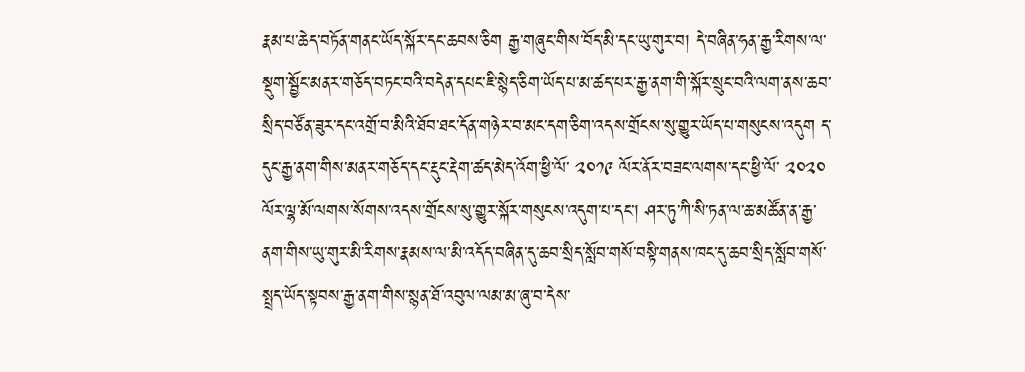རྣམ་པ་ཆེད་བཏོན་གནང་ཡོད་སྐོར་དང་ཆབས་ཅིག རྒྱ་གཞུང་གིས་བོད་མི་དང་ཡུ་གུར་བ། དེ་བཞིན་ཧན་རྒྱ་རིགས་ལ་སྡུག་སྦྱོང་མནར་གཅོད་བཏང་བའི་བདེན་དཔང་ཇི་སྙེད་ཅིག་ཡོད་པ་མ་ཚད་པར་རྒྱ་ནག་གི་སྐོར་སྲུང་བའི་ལག་ནས་ཆབ་སྲིད་བཙོན་ཟུར་དང་འགྲོ་བ་མིའི་ཐོབ་ཐང་དོན་གཉེར་བ་མང་དག་ཅིག་འདས་གྲོངས་སུ་གྱུར་ཡོད་པ་གསུངས་འདུག ད་དུང་རྒྱ་ནག་གིས་མནར་གཅོད་དང་རྡུང་རྡེག་ཚད་མེད་འོག་ཕྱི་ལོ་ ༢༠༡༩ ལོར་ནོར་བཟང་ལགས་དང་ཕྱི་ལོ་ ༢༠༢༠ ལོར་ལྷ་མོ་ལགས་སོགས་འདས་གྲོངས་སུ་གྱུར་སྐོར་གསུངས་འདུག་པ་དང་། ཤར་ཏུ་ཀི་སི་ཏན་ལ་ཆ་མཚོན་ན་རྒྱ་ནག་གིས་ཡུ་གུར་མི་རིགས་རྣམས་ལ་མི་འདོད་བཞིན་དུ་ཆབ་སྲིད་སློབ་གསོ་བསྟི་གནས་ཁང་དུ་ཆབ་སྲིད་སློབ་གསོ་སྤྲད་ཡོད་སྟབས་རྒྱ་ནག་གིས་སྙན་ཐོ་འབུལ་ལམ་མ་ཞུ་བ་དེས་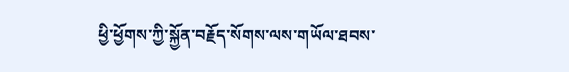ཕྱི་ཕྱོགས་ཀྱི་སྐྱོན་བརྗོད་སོགས་ལས་གཡོལ་ཐབས་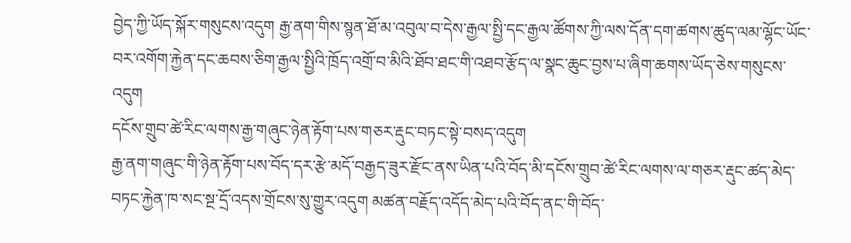བྱེད་ཀྱི་ཡོད་སྐོར་གསུངས་འདུག རྒྱ་ནག་གིས་སྙན་ཐོ་མ་འབུལ་བ་དེས་རྒྱལ་སྤྱི་དང་རྒྱལ་ཚོགས་ཀྱི་ལས་དོན་དག་ཚགས་ཚུད་ལམ་ལྷོང་ཡོང་བར་འགོག་རྐྱེན་དང་ཆབས་ཅིག་རྒྱལ་སྤྱིའི་ཁྲོད་འགྲོ་བ་མིའི་ཐོབ་ཐང་གི་འཐབ་རྩོད་ལ་སྣང་ཆུང་བྱས་པ་ཞིག་ཆགས་ཡོད་ཅེས་གསུངས་འདུག
དངོས་གྲུབ་ཚེ་རིང་ལགས་རྒྱ་གཞུང་ཉེན་རྟོག་པས་གཅར་རྡུང་བཏང་སྟེ་བསད་འདུག
རྒྱ་ནག་གཞུང་གི་ཉེན་རྟོག་པས་བོད་དར་རྩེ་མདོ་བརྒྱད་ཟུར་རྫོང་ནས་ཡིན་པའི་བོད་མི་དངོས་གྲུབ་ཚེ་རིང་ལགས་ལ་གཅར་རྡུང་ཚད་མེད་བཏང་རྐྱེན་ཁ་སང་སྔ་དྲོ་འདས་གྲོངས་སུ་གྱུར་འདུག མཚན་བརྗོད་འདོད་མེད་པའི་བོད་ནང་གི་བོད་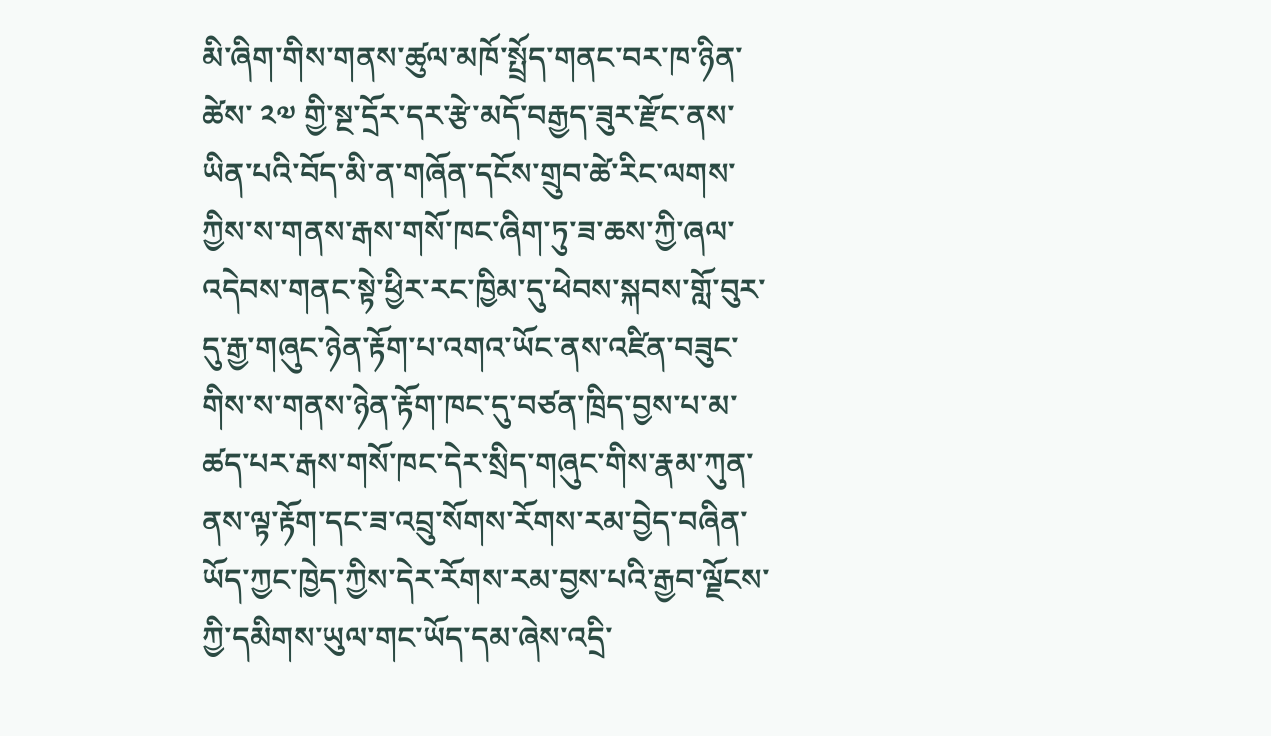མི་ཞིག་གིས་གནས་ཚུལ་མཁོ་སྤྲོད་གནང་བར་ཁ་ཉིན་ཚེས་ ༢༧ གྱི་སྔ་དྲོར་དར་རྩེ་མདོ་བརྒྱད་ཟུར་རྫོང་ནས་ཡིན་པའི་བོད་མི་ན་གཞོན་དངོས་གྲུབ་ཚེ་རིང་ལགས་ཀྱིས་ས་གནས་རྒས་གསོ་ཁང་ཞིག་ཏུ་ཟ་ཆས་ཀྱི་ཞལ་འདེབས་གནང་སྟེ་ཕྱིར་རང་ཁྱིམ་དུ་ཕེབས་སྐབས་གློ་བུར་དུ་རྒྱ་གཞུང་ཉེན་རྟོག་པ་འགའ་ཡོང་ནས་འཛིན་བཟུང་གིས་ས་གནས་ཉེན་རྟོག་ཁང་དུ་བཙན་ཁྲིད་བྱས་པ་མ་ཚད་པར་རྒས་གསོ་ཁང་དེར་སྲིད་གཞུང་གིས་རྣམ་ཀུན་ནས་ལྟ་རྟོག་དང་ཟ་འབྲུ་སོགས་རོགས་རམ་བྱེད་བཞིན་ཡོད་ཀྱང་ཁྱེད་ཀྱིས་དེར་རོགས་རམ་བྱས་པའི་རྒྱབ་ལྗོངས་ཀྱི་དམིགས་ཡུལ་གང་ཡོད་དམ་ཞེས་འདྲི་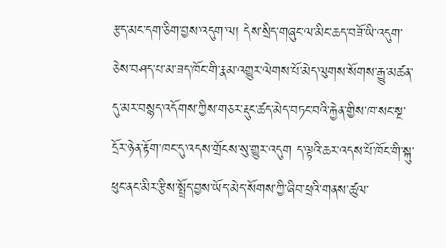རྩད་མང་དག་ཅིག་བྱས་འདུག་ལ། དེས་སྲིད་གཞུང་ལ་མིང་ཆད་བཟོ་ཡི་འདུག་ཅེས་བཤད་པ་མ་ཟད་ཁོང་གི་རྣམ་འགྱུར་ལེགས་པོ་མེད་ལུགས་སོགས་རྒྱུ་མཚན་དུ་མར་བསྙད་འདོགས་ཀྱིས་གཅར་རྡུང་ཚད་མེད་བཏང་བའི་རྐྱེན་གྱིས་ཁ་སང་སྔ་དྲོར་ཉེན་རྟོག་ཁང་དུ་འདས་གྲོངས་སུ་གྱུར་འདུག ད་ལྟའི་ཆར་འདས་པོ་ཁོང་གི་སྐུ་ཕུང་ནང་མིར་རྩིས་སྤྲོད་བྱས་ཡོད་མེད་སོགས་ཀྱི་ཞིབ་ཕྲའི་གནས་ཚུལ་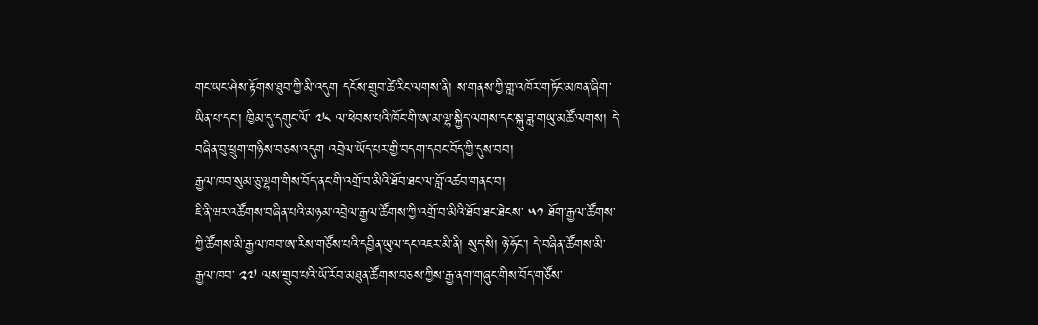གང་ཡང་ཤེས་རྟོགས་ཐུབ་ཀྱི་མི་འདུག དངོས་གྲུབ་ཚེ་རིང་ལགས་ནི། ས་གནས་ཀྱི་གླ་འཁོར་གཏོང་མཁན་ཞིག་ཡིན་པ་དང་། ཁྱིམ་དུ་དགུང་ལོ་ ༧༨ ལ་ཕེབས་པའི་ཁོང་གི་ཨ་མ་ལྷ་སྐྱིད་ལགས་དང་སྐུ་ཟླ་གཡུ་མཚོ་ལགས། དེ་བཞིན་བུ་ཕྲུག་གཉིས་བཅས་འདུག འབྲེལ་ཡོད་པར་གྱི་བདག་དབང་བོད་ཀྱི་དུས་བབ།
རྒྱལ་ཁབ་སུམ་ཅུ་ལྷག་གིས་བོད་ནང་གི་འགྲོ་བ་མིའི་ཐོབ་ཐང་ལ་བློ་འཚབ་གནང་བ།
ཇི་ནི་ཝར་འཚོགས་བཞིན་པའི་མཉམ་འབྲེལ་རྒྱལ་ཚོགས་ཀྱི་འགྲོ་བ་མིའི་ཐོབ་ཐང་ཐེངས་ ༥༡ ཐོག་རྒྱལ་ཚོགས་ཀྱི་ཚོགས་མི་རྒྱལ་ཁབ་ཨ་རིས་གཙོས་པའི་དབྱིན་ཡུལ་དང་འཇར་མི་ནི། སུད་སི། ཉེ་ཧོང་། དེ་བཞིན་ཚོགས་མི་རྒྱལ་ཁབ་ ༢༧ ལས་གྲུབ་པའི་ཡོ་རོབ་མཐུན་ཚོགས་བཅས་ཀྱིས་རྒྱ་ནག་གཞུང་གིས་བོད་གཙོས་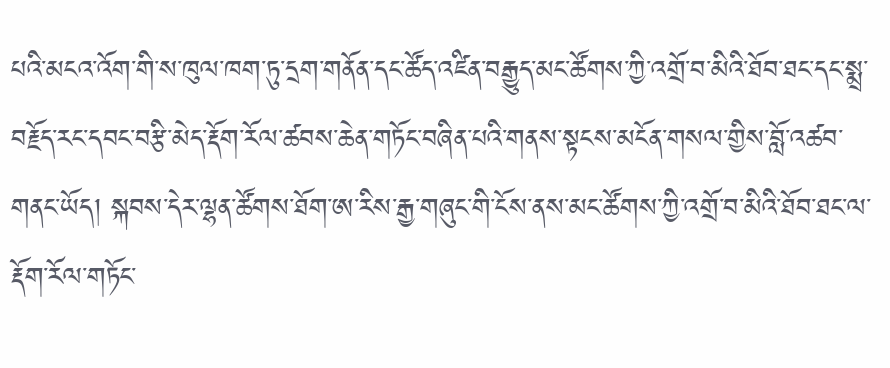པའི་མངའ་འོག་གི་ས་ཁུལ་ཁག་ཏུ་དྲག་གནོན་དང་ཚོད་འཛིན་བརྒྱུད་མང་ཚོགས་ཀྱི་འགྲོ་བ་མིའི་ཐོབ་ཐང་དང་སྨྲ་བརྗོད་རང་དབང་བརྩི་མེད་རྡོག་རོལ་ཚབས་ཆེན་གཏོང་བཞིན་པའི་གནས་སྟངས་མངོན་གསལ་གྱིས་བློ་འཚབ་གནང་ཡོད། སྐབས་དེར་ལྷན་ཚོགས་ཐོག་ཨ་རིས་རྒྱ་གཞུང་གི་ངོས་ནས་མང་ཚོགས་ཀྱི་འགྲོ་བ་མིའི་ཐོབ་ཐང་ལ་རྡོག་རོལ་གཏོང་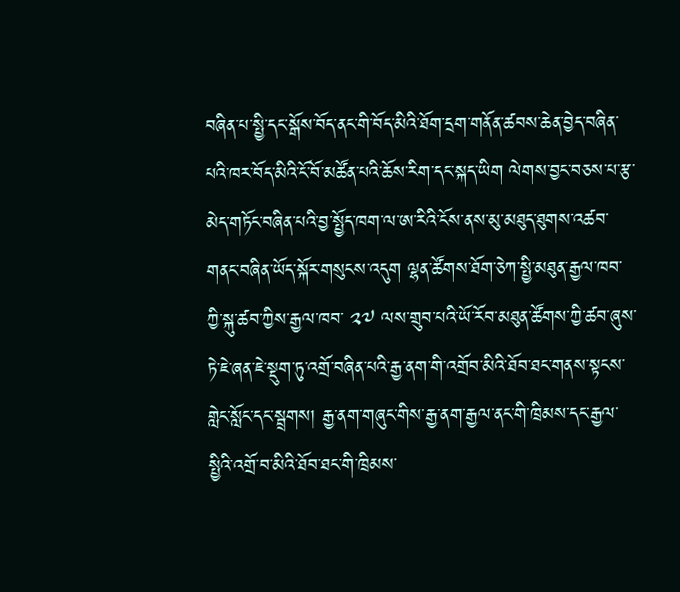བཞིན་པ་སྤྱི་དང་སྒོས་བོད་ནང་གི་བོད་མིའི་ཐོག་དྲག་གནོན་ཚབས་ཆེན་བྱེད་བཞིན་པའི་ཁར་བོད་མིའི་ངོ་བོ་མཚོན་པའི་ཆོས་རིག་དང་སྐད་ཡིག ལེགས་བྱང་བཅས་པ་རྩ་མེད་གཏོང་བཞིན་པའི་བྱ་སྤྱོད་ཁག་ལ་ཨ་རིའི་ངོས་ནས་མུ་མཐུད་ཐུགས་འཚབ་གནང་བཞིན་ཡོད་སྐོར་གསུངས་འདུག ལྷན་ཚོགས་ཐོག་ཅེཀ་སྤྱི་མཐུན་རྒྱལ་ཁབ་ཀྱི་སྐུ་ཚབ་ཀྱིས་རྒྱལ་ཁབ་ ༢༧ ལས་གྲུབ་པའི་ཡོ་རོབ་མཐུན་ཚོགས་ཀྱི་ཚབ་ཞུས་ཏེ་ཇེ་ཞན་ཇེ་སྡུག་ཏུ་འགྲོ་བཞིན་པའི་རྒྱ་ནག་གི་འགྲོབ་མིའི་ཐོབ་ཐང་གནས་སྟངས་གླེང་སློང་དང་སྦྲགས། རྒྱ་ནག་གཞུང་གིས་རྒྱ་ནག་རྒྱལ་ནང་གི་ཁྲིམས་དང་རྒྱལ་སྤྱིའི་འགྲོ་བ་མིའི་ཐོབ་ཐང་གི་ཁྲིམས་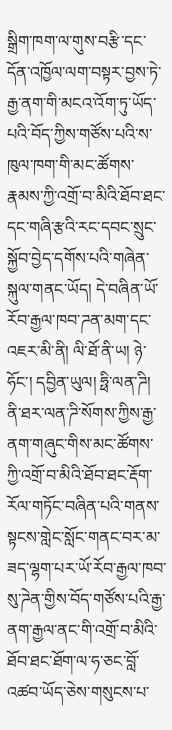སྒྲིག་ཁག་ལ་གུས་བརྩི་དང་དོན་འཁྱོལ་ལག་བསྟར་བྱས་ཏེ་རྒྱ་ནག་གི་མངའ་འོག་ཏུ་ཡོད་པའི་བོད་ཀྱིས་གཙོས་པའི་ས་ཁུལ་ཁག་གི་མང་ཚོགས་རྣམས་ཀྱི་འགྲོ་བ་མིའི་ཐོབ་ཐང་དང་གཞི་རྩའི་རང་དབང་སྲུང་སྐྱོབ་བྱེད་དགོས་པའི་གཞེན་སྐུལ་གནང་ཡོད། དེ་བཞིན་ཡོ་རོབ་རྒྱལ་ཁབ་ཌན་མག་དང་འཇར་མི་ནི། ལི་ཐོ་ནི་ཡ། ཉེ་ཧོང་། དབྱིན་ཡུལ། ཧྥི་ལན་ཌི། ནི་ཐར་ལན་ཌི་སོགས་ཀྱིས་རྒྱ་ནག་གཞུང་གིས་མང་ཚོགས་ཀྱི་འགྲོ་བ་མིའི་ཐོབ་ཐང་རྡོག་རོལ་གཏོང་བཞིན་པའི་གནས་སྟངས་གླེང་སློང་གནང་བར་མ་ཟད་ལྷག་པར་ཡོ་རོབ་རྒྱལ་ཁབ་སུ་ཌེན་གྱིས་བོད་གཙོས་པའི་རྒྱ་ནག་རྒྱལ་ནང་གི་འགྲོ་བ་མིའི་ཐོབ་ཐང་ཐོག་ལ་ཧ་ཅང་བློ་འཚབ་ཡོད་ཅེས་གསུངས་པ་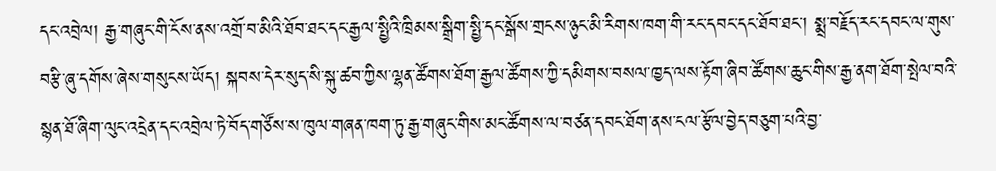དང་འབྲེལ། རྒྱ་གཞུང་གི་ངོས་ནས་འགྲོ་བ་མིའི་ཐོབ་ཐང་དང་རྒྱལ་སྤྱིའི་ཁྲིམས་སྒྲིག་སྤྱི་དང་སྒོས་གྲངས་ཉུང་མི་རིགས་ཁག་གི་རང་དབང་དང་ཐོབ་ཐང་། སྨྲ་བརྗོད་རང་དབང་ལ་གུས་བརྩི་ཞུ་དགོས་ཞེས་གསུངས་ཡོད། སྐབས་དེར་སུད་སི་སྐུ་ཚབ་ཀྱིས་ལྷན་ཚོགས་ཐོག་རྒྱལ་ཚོགས་ཀྱི་དམིགས་བསལ་ཁྱད་ལས་རྟོག་ཞིབ་ཚོགས་ཆུང་གིས་རྒྱ་ནག་ཐོག་སྤེལ་བའི་སྙན་ཐོ་ཞིག་ལུང་འདྲེན་དང་འབྲེལ་ཏེ་བོད་གཙོས་ས་ཁུལ་གཞན་ཁག་ཏུ་རྒྱ་གཞུང་གིས་མང་ཚོགས་ལ་བཙན་དབང་ཐོག་ནས་ངལ་རྩོལ་བྱེད་བཅུག་པའི་བྱ་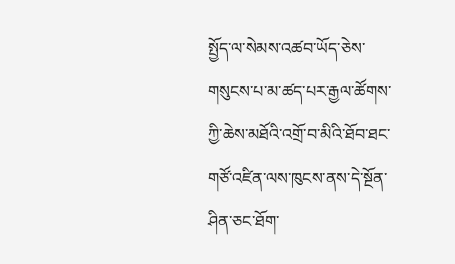སྤྱོད་ལ་སེམས་འཚབ་ཡོད་ཅེས་གསུངས་པ་མ་ཚད་པར་རྒྱལ་ཚོགས་ཀྱི་ཆེས་མཐོའི་འགྲོ་བ་མིའི་ཐོབ་ཐང་གཙོ་འཛིན་ལས་ཁུངས་ནས་དེ་སྔོན་ཤིན་ཅང་ཐོག་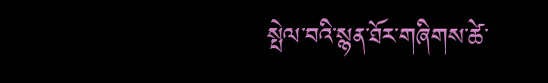སྤེལ་བའི་སྙན་ཐོར་གཞིགས་ཚེ་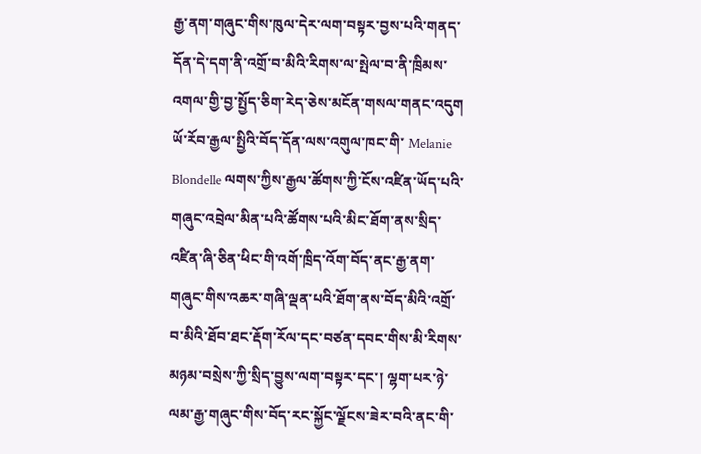རྒྱ་ནག་གཞུང་གིས་ཁུལ་དེར་ལག་བསྟར་བྱས་པའི་གནད་དོན་དེ་དག་ནི་འགྲོ་བ་མིའི་རིགས་ལ་སྤེལ་བ་ནི་ཁྲིམས་འགལ་གྱི་བྱ་སྤྱོད་ཅིག་རེད་ཅེས་མངོན་གསལ་གནང་འདུག ཡོ་རོབ་རྒྱལ་སྤྱིའི་བོད་དོན་ལས་འགུལ་ཁང་གི་ Melanie Blondelle ལགས་ཀྱིས་རྒྱལ་ཚོགས་ཀྱི་ངོས་འཛིན་ཡོད་པའི་གཞུང་འབྲེལ་མིན་པའི་ཚོགས་པའི་མིང་ཐོག་ནས་སྲིད་འཛིན་ཞི་ཅིན་ཕིང་གི་འགོ་ཁྲིད་འོག་བོད་ནང་རྒྱ་ནག་གཞུང་གིས་འཆར་གཞི་ལྡན་པའི་ཐོག་ནས་བོད་མིའི་འགྲོ་བ་མིའི་ཐོབ་ཐང་རྡོག་རོལ་དང་བཙན་དབང་གིས་མི་རིགས་མཉམ་བསྲེས་ཀྱི་སྲིད་བྱུས་ལག་བསྟར་དང་། ལྷག་པར་ཉེ་ལམ་རྒྱ་གཞུང་གིས་བོད་རང་སྐྱོང་ལྗོངས་ཟེར་བའི་ནང་གི་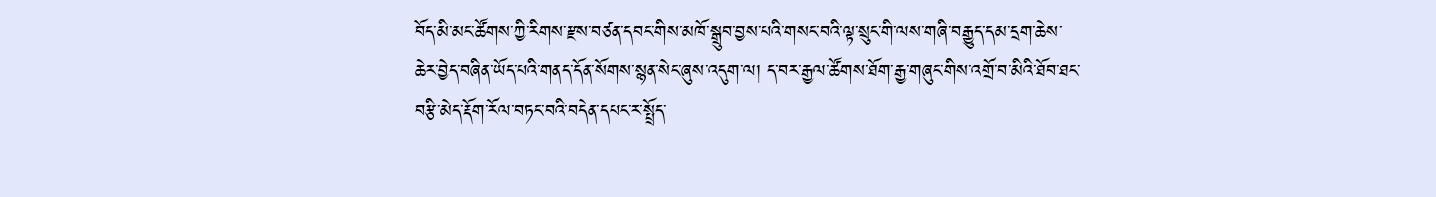བོད་མི་མང་ཚོགས་ཀྱི་རིགས་རྫས་བཙན་དབང་གིས་མཁོ་སྒྲུབ་བྱས་པའི་གསང་བའི་ལྟ་སྲུང་གི་ལས་གཞི་བརྒྱུད་དམ་དྲག་ཆེས་ཆེར་བྱེད་བཞིན་ཡོད་པའི་གནད་དོན་སོགས་སྙན་སེང་ཞུས་འདུག་ལ། ད་བར་རྒྱལ་ཚོགས་ཐོག་རྒྱ་གཞུང་གིས་འགྲོ་བ་མིའི་ཐོབ་ཐང་བརྩི་མེད་རྡོག་རོལ་བཏང་བའི་བདེན་དཔང་ར་སྤྲོད་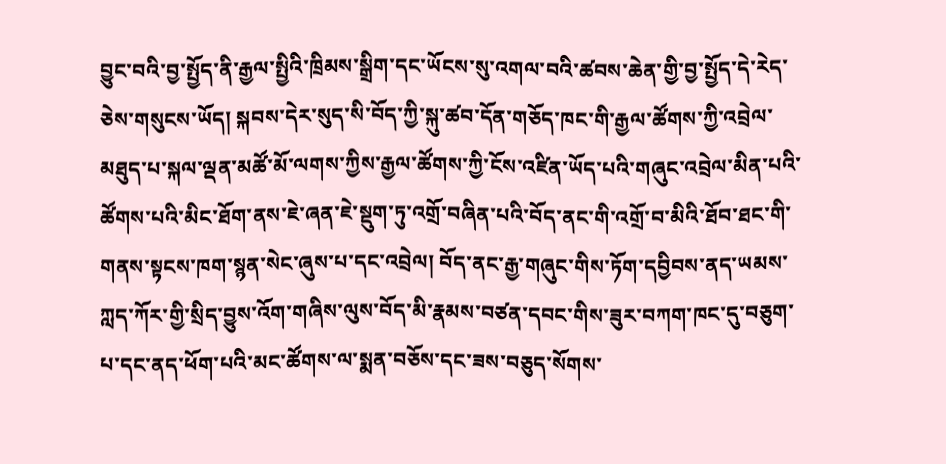བྱུང་བའི་བྱ་སྤྱོད་ནི་རྒྱལ་སྤྱིའི་ཁྲིམས་སྒྲིག་དང་ཡོངས་སུ་འགལ་བའི་ཚབས་ཆེན་གྱི་བྱ་སྤྱོད་དེ་རེད་ཅེས་གསུངས་ཡོད། སྐབས་དེར་སུད་སི་བོད་ཀྱི་སྐུ་ཚབ་དོན་གཅོད་ཁང་གི་རྒྱལ་ཚོགས་ཀྱི་འབྲེལ་མཐུད་པ་སྐལ་ལྡན་མཚོ་མོ་ལགས་ཀྱིས་རྒྱལ་ཚོགས་ཀྱི་ངོས་འཛིན་ཡོད་པའི་གཞུང་འབྲེལ་མིན་པའི་ཚོགས་པའི་མིང་ཐོག་ནས་ཇེ་ཞན་ཇེ་སྡུག་ཏུ་འགྲོ་བཞིན་པའི་བོད་ནང་གི་འགྲོ་བ་མིའི་ཐོབ་ཐང་གི་གནས་སྟངས་ཁག་སྙན་སེང་ཞུས་པ་དང་འབྲེལ། བོད་ནང་རྒྱ་གཞུང་གིས་ཏོག་དབྱིབས་ནད་ཡམས་ཀླད་ཀོར་གྱི་སྲིད་བྱུས་འོག་གཞིས་ལུས་བོད་མི་རྣམས་བཙན་དབང་གིས་ཟུར་བཀག་ཁང་དུ་བཅུག་པ་དང་ནད་ཕོག་པའི་མང་ཚོགས་ལ་སྨན་བཅོས་དང་ཟས་བཅུད་སོགས་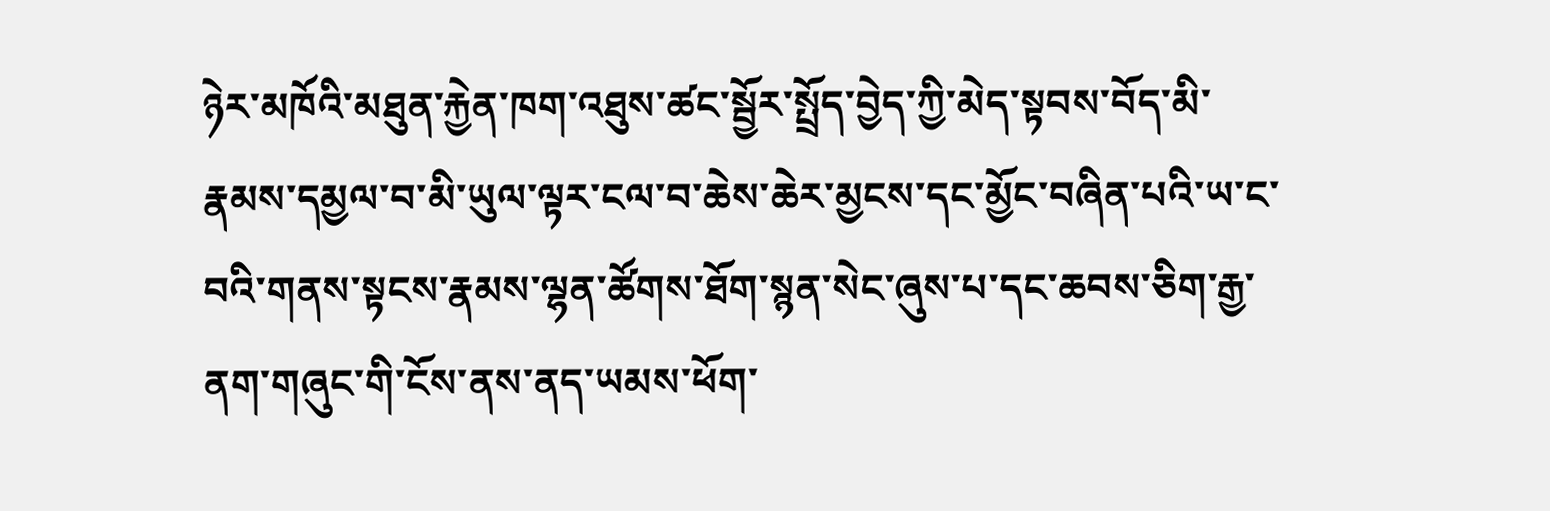ཉེར་མཁོའི་མཐུན་རྐྱེན་ཁག་འཐུས་ཚང་སྦྱོར་སྤྲོད་བྱེད་ཀྱི་མེད་སྟབས་བོད་མི་རྣམས་དམྱལ་བ་མི་ཡུལ་ལྟར་ངལ་བ་ཆེས་ཆེར་མྱངས་དང་མྱོང་བཞིན་པའི་ཡ་ང་བའི་གནས་སྟངས་རྣམས་ལྷན་ཚོགས་ཐོག་སྙན་སེང་ཞུས་པ་དང་ཆབས་ཅིག་རྒྱ་ནག་གཞུང་གི་ངོས་ནས་ནད་ཡམས་ཕོག་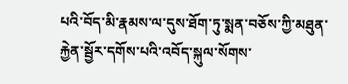པའི་བོད་མི་རྣམས་ལ་དུས་ཐོག་ཏུ་སྨན་བཅོས་ཀྱི་མཐུན་རྐྱེན་སྦྱོར་དགོས་པའི་འབོད་སྐུལ་སོགས་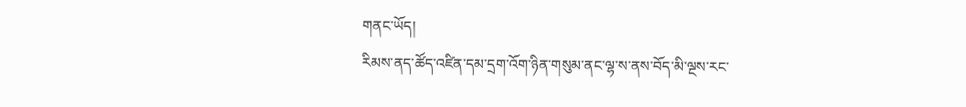གནང་ཡོད།
རིམས་ནད་ཚོད་འཛིན་དམ་དྲག་འོག་ཉིན་གསུམ་ནང་ལྷ་ས་ནས་བོད་མི་ལྔས་རང་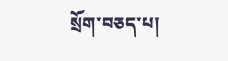སྲོག་བཅད་པ།